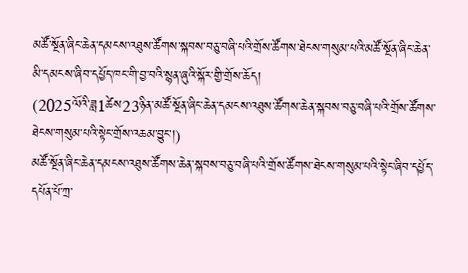མཚོ་སྔོན་ཞིང་ཆེན་དམངས་འཐུས་ཚོགས་སྐབས་བཅུ་བཞི་པའི་གྲོས་ཚོགས་ཐེངས་གསུམ་པའི་མཚོ་སྔོན་ཞིང་ཆེན་མི་དམངས་ཞིབ་དཔྱོད་ཁང་གི་བྱ་བའི་སྙན་ཞུའི་སྐོར་གྱི་གྲོས་ཆོད།
(2025ལོའི་ཟླ1ཚེས23ཉིན་མཚོ་སྔོན་ཞིང་ཆེན་དམངས་འཐུས་ཚོགས་ཆེན་སྐབས་བཅུ་བཞི་པའི་གྲོས་ཚོགས་ཐེངས་གསུམ་པའི་སྟེང་གྲོས་འཆམ་བྱུང་།)
མཚོ་སྔོན་ཞིང་ཆེན་དམངས་འཐུས་ཚོགས་ཆེན་སྐབས་བཅུ་བཞི་པའི་གྲོས་ཚོགས་ཐེངས་གསུམ་པའི་སྟེང་ཞིབ་དཔྱོད་དཔོན་པོ་ཀྲ་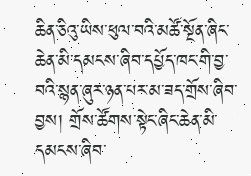ཆིན་ཅིའུ་ཡིས་ཕུལ་བའི་མཚོ་སྔོན་ཞིང་ཆེན་མི་དམངས་ཞིབ་དཔྱོད་ཁང་གི་བྱ་བའི་སྙན་ཞུར་ཉན་པར་མ་ཟད་གྲོས་ཞིབ་བྱས། གྲོས་ཚོགས་སྟེང་ཞིང་ཆེན་མི་དམངས་ཞིབ་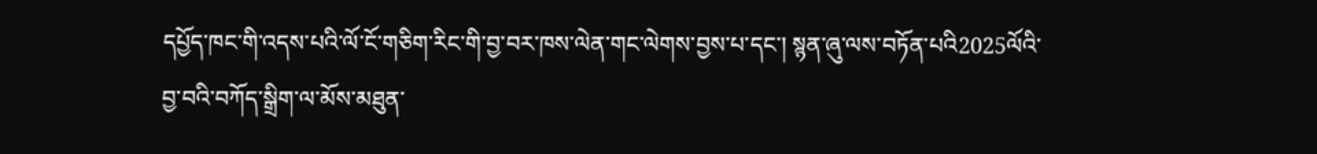དཔྱོད་ཁང་གི་འདས་པའི་ལོ་ངོ་གཅིག་རིང་གི་བྱ་བར་ཁས་ལེན་གང་ལེགས་བྱས་པ་དང་། སྙན་ཞུ་ལས་བཏོན་པའི2025ལོའི་བྱ་བའི་བཀོད་སྒྲིག་ལ་མོས་མཐུན་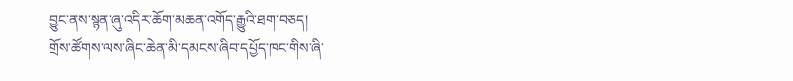བྱུང་ནས་སྙན་ཞུ་འདིར་ཆོག་མཆན་འགོད་རྒྱུའི་ཐག་བཅད།
གྲོས་ཚོགས་ལས་ཞིང་ཆེན་མི་དམངས་ཞིབ་དཔྱོད་ཁང་གིས་ཞི་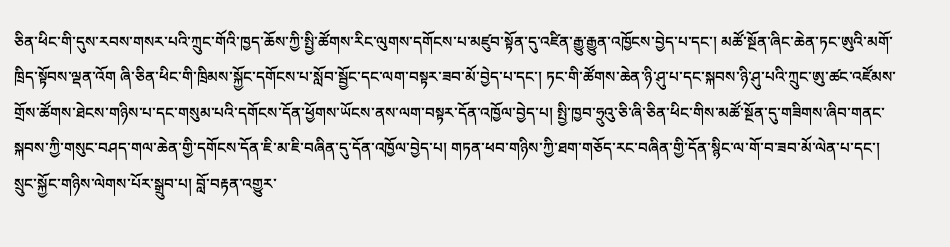ཅིན་ཕིང་གི་དུས་རབས་གསར་པའི་ཀྲུང་གོའི་ཁྱད་ཆོས་ཀྱི་སྤྱི་ཚོགས་རིང་ལུགས་དགོངས་པ་མཛུབ་སྟོན་དུ་འཛིན་རྒྱུ་རྒྱུན་འཁྱོངས་བྱེད་པ་དང་། མཚོ་སྔོན་ཞིང་ཆེན་ཏང་ཨུའི་མགོ་ཁྲིད་སྟོབས་ལྡན་འོག ཞི་ཅིན་ཕིང་གི་ཁྲིམས་སྐྱོང་དགོངས་པ་སློབ་སྦྱོང་དང་ལག་བསྟར་ཟབ་མོ་བྱེད་པ་དང་། ཏང་གི་ཚོགས་ཆེན་ཉི་ཤུ་པ་དང་སྐབས་ཉི་ཤུ་པའི་ཀྲུང་ཨུ་ཚང་འཛོམས་གྲོས་ཚོགས་ཐེངས་གཉིས་པ་དང་གསུམ་པའི་དགོངས་དོན་ཕྱོགས་ཡོངས་ནས་ལག་བསྟར་དོན་འཁྱོལ་བྱེད་པ། སྤྱི་ཁྱབ་ཧྲུའུ་ཅི་ཞི་ཅིན་ཕིང་གིས་མཚོ་སྔོན་དུ་གཟིགས་ཞིབ་གནང་སྐབས་ཀྱི་གསུང་བཤད་གལ་ཆེན་གྱི་དགོངས་དོན་ཇི་མ་ཇི་བཞིན་དུ་དོན་འཁྱོལ་བྱེད་པ། གཏན་ཕབ་གཉིས་ཀྱི་ཐག་གཅོད་རང་བཞིན་གྱི་དོན་སྙིང་ལ་གོ་བ་ཟབ་མོ་ལེན་པ་དང་། སྲུང་སྐྱོང་གཉིས་ལེགས་པོར་སྒྲུབ་པ། བློ་བརྟན་འགྱུར་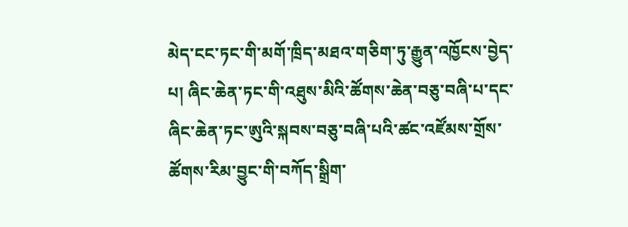མེད་ངང་ཏང་གི་མགོ་ཁྲིད་མཐའ་གཅིག་ཏུ་རྒྱུན་འཁྱོངས་བྱེད་པ། ཞིང་ཆེན་ཏང་གི་འཐུས་མིའི་ཚོགས་ཆེན་བཅུ་བཞི་པ་དང་ཞིང་ཆེན་ཏང་ཨུའི་སྐབས་བཅུ་བཞི་པའི་ཚང་འཛོམས་གྲོས་ཚོགས་རིམ་བྱུང་གི་བཀོད་སྒྲིག་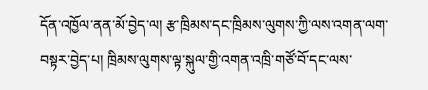དོན་འཁྱོལ་ནན་མོ་བྱེད་ལ། རྩ་ཁྲིམས་དང་ཁྲིམས་ལུགས་ཀྱི་ལས་འགན་ལག་བསྟར་བྱེད་པ། ཁྲིམས་ལུགས་ལྟ་སྐུལ་གྱི་འགན་འཁྲི་གཙོ་བོ་དང་ལས་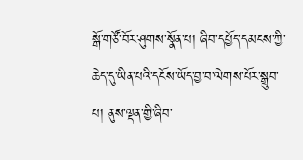སྒོ་གཙོ་བོར་ཤུགས་སྣོན་པ། ཞིབ་དཔྱོད་དམངས་ཀྱི་ཆེད་དུ་ཡིན་པའི་དངོས་ཡོད་བྱ་བ་ལེགས་པོར་སྒྲུབ་པ། ནུས་ལྡན་གྱི་ཞིབ་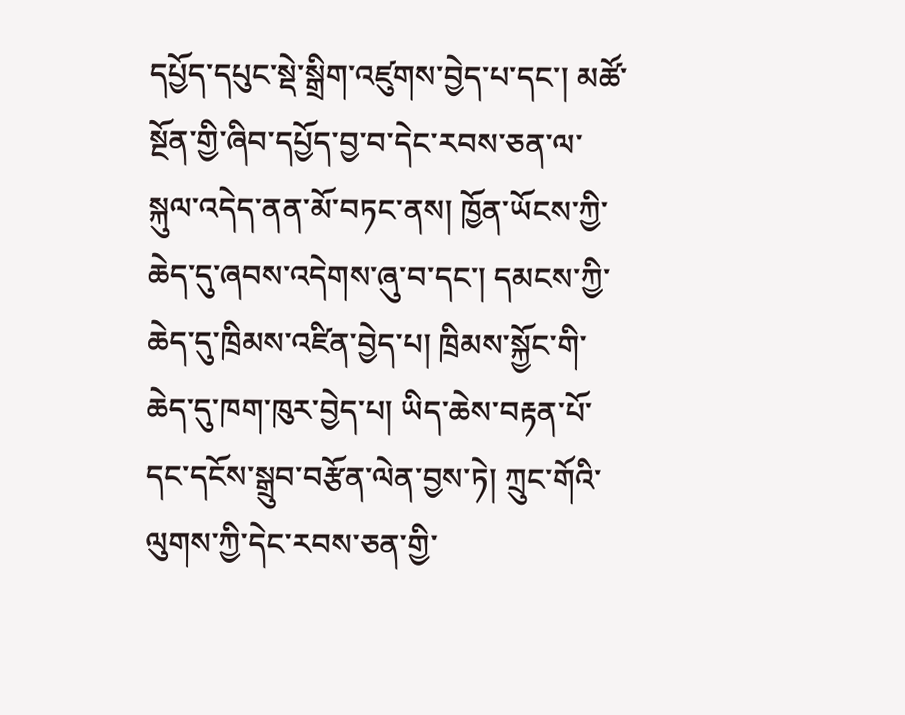དཔྱོད་དཔུང་སྡེ་སྒྲིག་འཛུགས་བྱེད་པ་དང་། མཚོ་སྔོན་གྱི་ཞིབ་དཔྱོད་བྱ་བ་དེང་རབས་ཅན་ལ་སྐུལ་འདེད་ནན་མོ་བཏང་ནས། ཁྱོན་ཡོངས་ཀྱི་ཆེད་དུ་ཞབས་འདེགས་ཞུ་བ་དང་། དམངས་ཀྱི་ཆེད་དུ་ཁྲིམས་འཛིན་བྱེད་པ། ཁྲིམས་སྐྱོང་གི་ཆེད་དུ་ཁག་ཁུར་བྱེད་པ། ཡིད་ཆེས་བརྟན་པོ་དང་དངོས་སྒྲུབ་བརྩོན་ལེན་བྱས་ཏེ། ཀྲུང་གོའི་ལུགས་ཀྱི་དེང་རབས་ཅན་གྱི་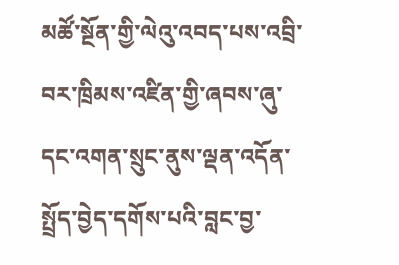མཚོ་སྔོན་གྱི་ལེའུ་འབད་པས་འབྲི་བར་ཁྲིམས་འཛིན་གྱི་ཞབས་ཞུ་དང་འགན་སྲུང་ནུས་ལྡན་འདོན་སྤྲོད་བྱེད་དགོས་པའི་བླང་བྱ་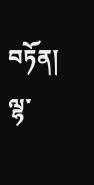བཏོན།
ལྷ་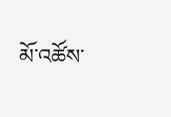མོ་འཚོས་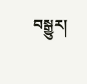བསྒྱུར།